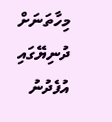މިހާތަނަށް ދުނިޔޭގައި އުފެދުނު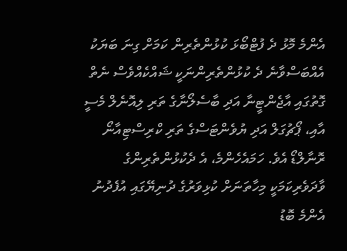އެންމެ މޮޅު ދެ ފުޓްބޯޅަ ކުޅުންތެރިން ކަމަށް ގިނަ ބަޔަކު އެއްބަސްވާނެ ދެ ކުޅުންތެރިންނަކީ ޝައްކެއްވެސް ނެތް ގޮތުގައި އާޖެންޓީނާ އަދި ބާސެލޯނާގެ ތަރި ލިއޮނެލް މެސީ އާއި، ޕޯޗުގަލް އަދި ޔުވެންޓަސްގެ ތަރި ކްރިސްޓިއާނޯ ރޮނާލްޑޯ އެވެ. ހަމައެހެންމެ، އެ ދެކުޅުންތެރިންގެ ވާދަވެރިކަމަކީ މިހާތަނަށް ކުޅިވަރުގެ ދުނިޔޭގައި އުފެދުނު އެންމެ ބޮޑު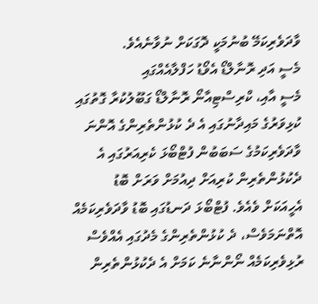ވާދަވެރިކަމޭ ބުނުމަކީ ދޮގަކަށް ނުވާނެއެވެ.
މެސީ އަދި ރޮނާލްޑޯ އެވޯޑު ހަފްލާއެއްގައި
މެސީ އާއި، ކްރިސްޓިއާނޯ ރޮނާލްޑޯ ގަބޫލުކުރާ ގޮތުގައި ކުޅިވަރުގެ މައިދާނުގައި އެ ދެ ކުޅުންތެރިންގެ އޮންނަ ވާދަވެރިކަމުގެ ސަބަބުން ފުޓްބޯޅަ ކެރިއަރުގައި އެ ދެކުޅުންތެރިން ކުރިއަށް ދިއުމަށް ވަރަށް ބޮޑު އެހީއަކަށް ވެއެވެ. ފުޓްބޯޅަ ދަނޑުގައި ބޮޑު ވާދަވެރިކަމެއް އޮތްނަމަވެސް، ދެ ކުޅުންތެރިންގެ މެދުގައި އެއްވެސް ރުޅިވެރިކަމެއް ނޯންނާނެ ކަމަށް އެ ދެކުޅުންތެރިން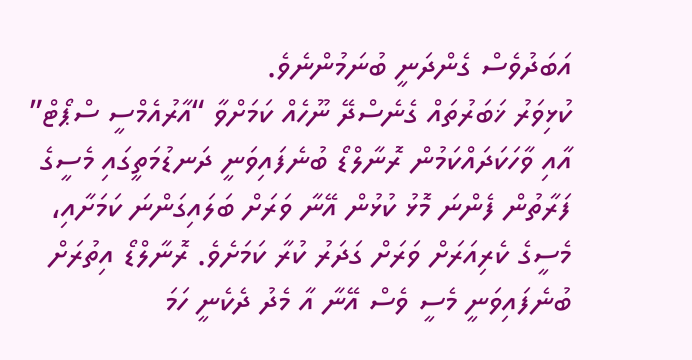އަބަދުވެސް ގެންދަނީ ބުނަމުންނެވެ.
ކުޅިވަރު ޚަބަރުތައް ގެނެސްދޭ ނޫހެއް ކަމަށްވާ “އާރުއެމްސީ ސްޕޯޓް” އާއި ވާހަކަދައްކަމުން ރޮނާލްޑޯ ބުނެފައިވަނީ ދަނޑުމަތީގައި މެސީގެ ފަރާތުން ފެންނަ މޮޅު ކުޅުން އޭނާ ވަރަށް ބަލައިގަންނަ ކަމަށާއި، މެސީގެ ކެރިއަރަށް ވަރަށް ގަދަރު ކުރާ ކަމަށެވެ. ރޮނާލްޑޯ އިތުރަށް ބުނެފައިވަނީ މެސީ ވެސް އޭނާ އާ މެދު ދެކެނީ ހަމަ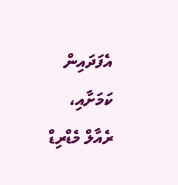އެފަދައިން ކަމަށާއި، ރެއާލް މެޑްރިޑް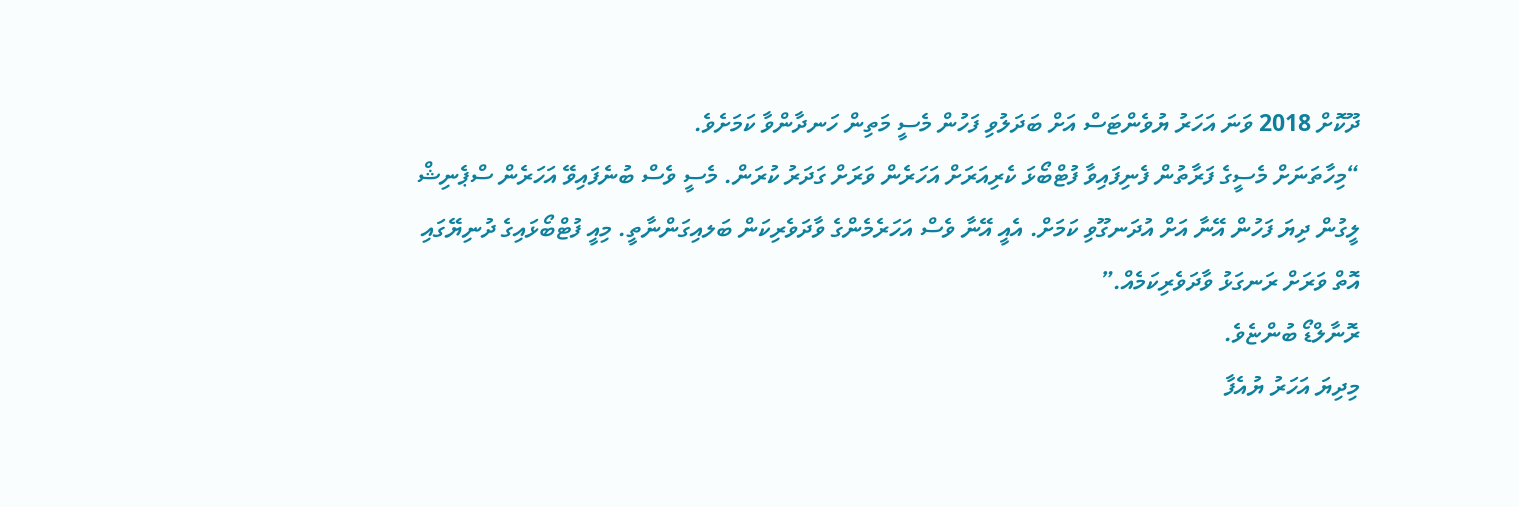ދޫކޮށް 2018 ވަނަ އަހަރު ޔުވެންޓަސް އަށް ބަދަލުވި ފަހުން މެސީ މަތިން ހަނދާންވާ ކަމަށެވެ.
“މިހާތަނަށް މެސީގެ ފަރާތުން ފެނިފައިވާ ފުޓްބޯޅަ ކެރިއަރަށް އަހަރެން ވަރަށް ގަދަރު ކުރަން. މެސީ ވެސް ބުނެފައިވޭ އަހަރެން ސްޕެނިޝް ލީގުން ދިޔަ ފަހުން އޭނާ އަށް އުދަނގޫވި ކަމަށް. އެއީ އޭނާ ވެސް އަހަރެމެންގެ ވާދަވެރިކަން ބަލއިގަންނާތީ. މިއީ ފުޓްބޯޅައިގެ ދުނިޔޭގައި އޮތް ވަރަށް ރަނގަޅު ވާދަވެރިކަމެއް.”
ރޮނާލްޑޯ ބުންޏެވެ.
މިދިޔަ އަހަރު ޔުއެފާ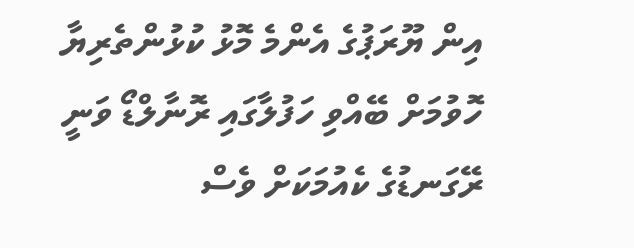އިން ޔޫރަޕުގެ އެންމެ މޮޅު ކުޅުންތެރިޔާ ހޮވުމަށް ބޭއްވި ހަފުލާގައި ރޮނާލްޑޯ ވަނީ ރޭގަނޑުގެ ކެއުމަކަށް ވެސް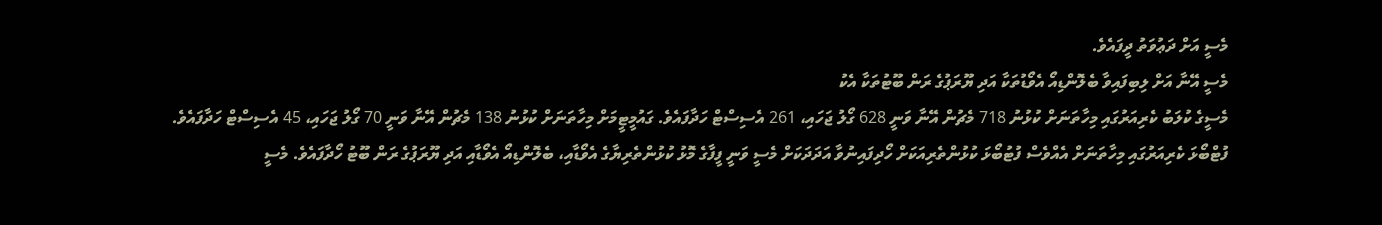މެސީ އަށް ދަޢުވަތު ދީފައެވެ.
މެސީ އޭނާ އަށް ލިބިފައިވާ ބެލޮންޑިއޯ އެވޯޑުތަކާ އަދި ޔޫރަޕުގެ ރަން ބޫޓުތަކާ އެކު
މެސީގެ ކުލަބު ކެރިއަރުގައި މިހާތަނަށް ކުޅުނު 718 މެޗުން އޭނާ ވަނީ 628 ގޯލު ޖަހައި، 261 އެސިސްޓް ހަދާފައެވެ. ގައުމީޓީމަށް މިހާތަނަށް ކުޅުނު 138 މެޗުން އޭނާ ވަނީ 70 ގޯލު ޖަހައި، 45 އެސިސްޓް ހަދާފައެވެ. ފުޓްބޯޅަ ކެރިއަރުގައި މިހާތަނަށް އެއްވެސް ފުޓުބޯޅަ ކުޅުންތެރިއަކަށް ހޯދިފައިނުވާ އަދަދަކަށް މެސީ ވަނީ ފީފާގެ މޮޅު ކުޅުންތެރިޔާގެ އެވޯޑާއި، ބެލޮންޑިއޯ އެވޯޑާއި އަދި ޔޫރަޕުގެ ރަން ބޫޓު ހޯދާފައެވެ. މެސީ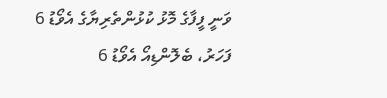ވަނީ ފީފާގެ މޮޅު ކުޅުންތެރިޔާގެ އެވޯޑު 6 ފަހަރު، ބެލޮންޑިއޯ އެވޯޑު 6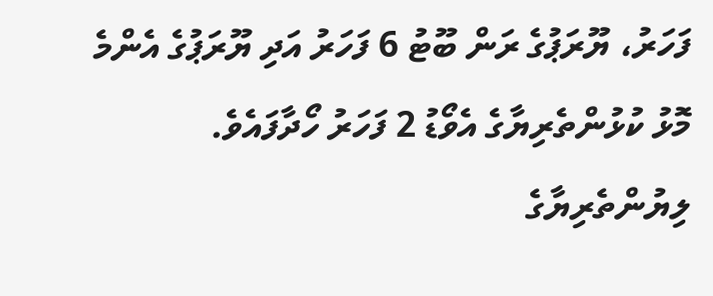ފަހަރު، ޔޫރަޕުގެ ރަން ބޫޓު 6 ފަހަރު އަދި ޔޫރަޕުގެ އެންމެ މޮޅު ކުޅުންތެރިޔާގެ އެވޯޑު 2 ފަހަރު ހޯދާފައެވެ.
ލިޔުންތެރިޔާގެ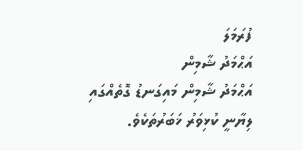ފުރަމަލަ
އަޙްމަދު ޝާމިން
އަޙްމަދު ޝާމިން މައިގަނޑު ގޮތެއްގައި ލިޔާނީ ކުޅިވަރު ޚަބަރުތަކެވެ.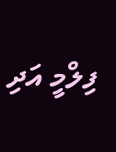ފިލްމީ އަދި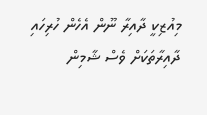މިއުޒިކީ ދާއިރާ ނޫން އެހެން ހުރިހައި ދާއިރާތަކަށް ވެސް ޝާމިން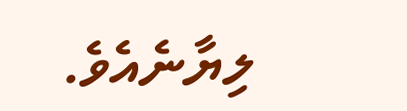ލިޔާނެއެވެ.